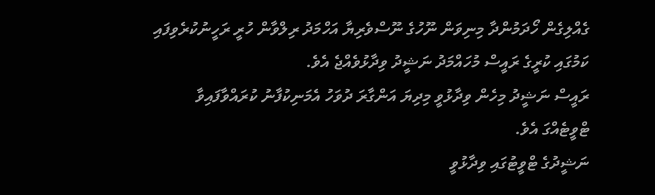ގެއްލިގެން ހޯދަމުންދާ މިނިވަން ނޫހުގެ ނޫސްވެރިޔާ އަހްމަދު ރިލްވާން ހުރީ ރަހީނުކުރެވިފައި ކަމުގައި ކުރީގެ ރައީސް މުހައްމަދު ނަޝީދު ވިދާޅުވެއްޖެ އެވެ.
ރައީސް ނަޝީދު މިހެން ވިދާޅުވީ މިދިޔަ އަންގާރަ ދުވަހު އެމަނިކުފާނު ކުރައްވާފައިވާ ޓްވީޓެއްގަ އެވެ.
ނަޝީދުގެ ޓްވީޓުގައި ވިދާޅުވީ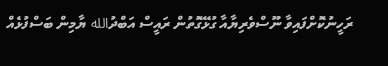ރަހީނުކޮށްފައިވާ ނޫސްވެރިޔާއާ ގުޅޭގޮތުން ރައީސް އަބްދުالله ޔާމިން ބަސްފުޅެއް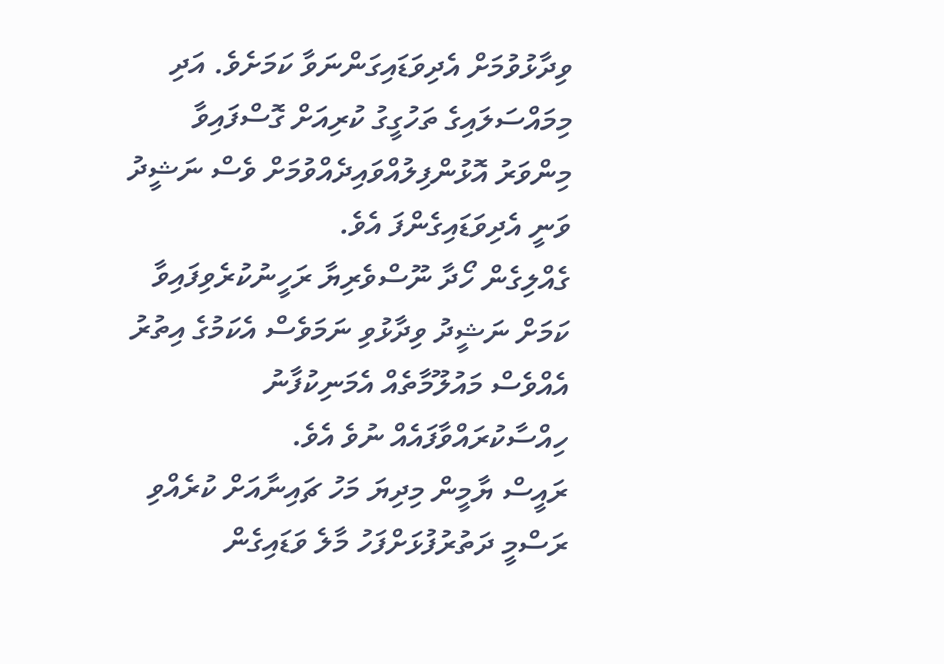ވިދާޅުވުމަށް އެދިވަޑައިގަންނަވާ ކަމަށެވެ. އަދި މިމައްސަލައިގެ ތަހުގީގު ކުރިއަށް ގޮސްފައިވާ މިންވަރު އޮޅުންފިލުއްވައިދެއްވުމަށް ވެސް ނަޝީދު ވަނީ އެދިވަޑައިގެންފަ އެވެ.
ގެއްލިގެން ހޯދާ ނޫސްވެރިޔާ ރަހީނުކުރެވިފައިވާ ކަމަށް ނަޝީދު ވިދާޅުވި ނަމަވެސް އެކަމުގެ އިތުރު އެއްވެސް މައުލޫމާތެއް އެމަނިކުފާނު ހިއްސާކުރައްވާފައެއް ނުވެ އެވެ.
ރައީސް ޔާމީން މިދިޔަ މަހު ޗައިނާއަށް ކުރެއްވި ރަސްމީ ދަތުރުފުޅަށްފަހު މާލެ ވަޑައިގެން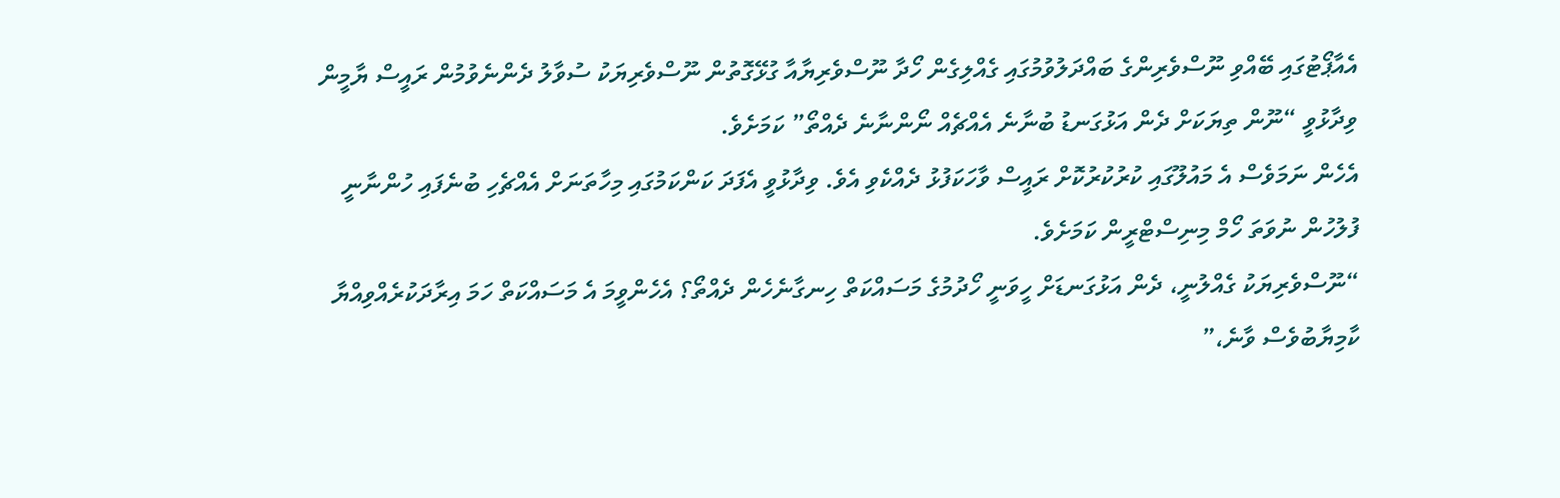އެއާޕޯޓުގައި ބޭއްވި ނޫސްވެރިންގެ ބައްދަލުވުމުގައި ގެއްލިގެން ހޯދާ ނޫސްވެރިޔާއާ ގުޅޭގޮތުން ނޫސްވެރިޔަކު ސުވާލު ދެންނެވުމުން ރައީސް ޔާމީން ވިދާޅުވީ “ނޫން ތިޔަކަށް ދެން އަޅުގަނޑު ބުނާނެ އެއްޗެއް ނޯންނާނެ ދެއްތޯ” ކަމަށެވެ.
އެހެން ނަމަވެސް އެ މައުލޫގައި ކުރުކުރުކޮށް ރައީސް ވާހަކަފުޅު ދެއްކެވި އެވެ. ވިދާޅުވީ އެފަދަ ކަންކަމުގައި މިހާތަނަށް އެއްޗެހި ބުނެފައި ހުންނާނީ ފުލުހުން ނުވަތަ ހޯމް މިނިސްޓްރީން ކަމަށެވެ.
“ނޫސްވެރިޔަކު ގެއްލުނީ، ދެން އަޅުގަނޑަށް ހީވަނީ ހޯދުމުގެ މަސައްކަތް ހިނގާނެހެން ދެއްތޯ؟ އެހެންވީމަ އެ މަސައްކަތް ހަމަ އިރާދަކުރެއްވިއްޔާ ކާމިޔާބުވެސް ވާނެ،”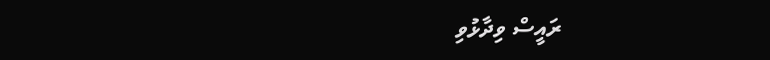ރައީސް ވިދާޅުވި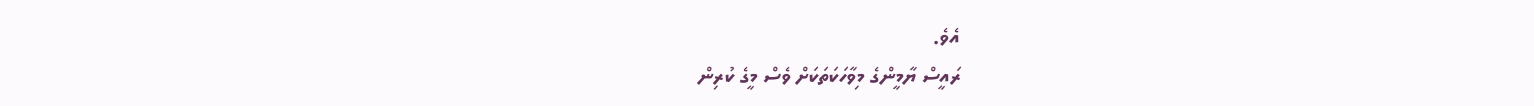އެވެ.
ރައީސް ޔާމީންގެ މިވާހަކަތަކަށް ވެސް މީގެ ކުރިން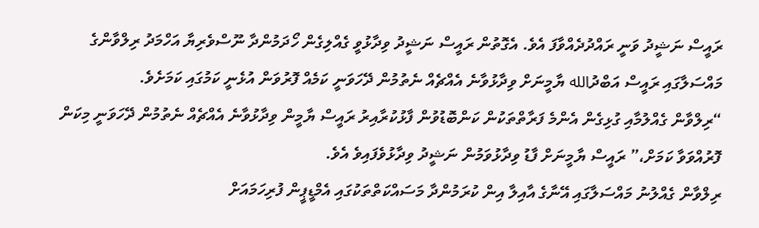ރައީސް ނަޝީދު ވަނީ ރައްދުދެއްވާފަ އެވެ. އެގޮތުން ރައީސް ނަޝީދު ވިދާޅުވީ ގެއްލިގެން ހޯދަމުންދާ ނޫސްވެރިޔާ އަހްމަދު ރިލްވާންގެ މައްސަލާގައި ރައީސް އަބްދުالله ޔާމީނަށް ވިދާޅުވާނެ އެއްޗެއް ނެތުމުން ދޭހަވަނީ ކަމެއް ފޮރުވަން އުޅެނީ ކަމުގައި ކަމަށެވެ.
“ރިލްވާން ގެއްލުމާއި ގުޅިގެން އެންމެ ފަރާތްތަކުން ކަންބޮޑުވުން ފާޅުކުރާއިރު ރައީސް ޔާމީން ވިދާޅުވާނެ އެއްޗެއް ނެތުމުން ދޭހަވަނީ މިކަން ފޮރުއްވަވާ ކަމަށް،” ރައީސް ޔާމީނަށް ފާޑު ވިދާޅުވަމުން ނަޝީދު ވިދާޅުވެފައިވެ އެވެ.
ރިލްވާން ގެއްލުނު މައްސަލާގައި އޭނާގެ އާއިލާ އިން ކުރަމުންދާ މަސައްކަތްތަކުގައި އެމްޑީޕީން ފުރިހަމައަށް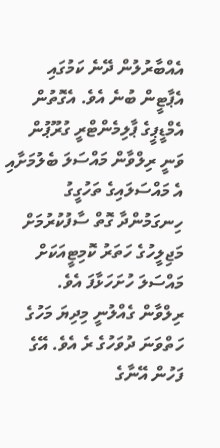އެއްބާރުލުން ދޭނެ ކަމުގައި އެޕާޓީން ބުނެ އެވެ. އެގޮތުން އެމްޑީޕީގެ ޕާލިމެންޓްރީ ގުރޫޕުން ވަނީ ރިލްވާން މައްސަލަ ބެލުމަށާއި އެ މައްސަލައިގެ ތަހުގީގު ހިނގަމުންދާ ގޮތް ސާފުކުރުމަށް މަޖިލީހުގެ ހަތަރު ކޮމިޓީއަކަށް މައްސަލަ ހުށަހަޅާފަ އެވެ.
ރިލްވާން ގެއްލުނީ މިދިޔަ މަހުގެ ހަތްވަނަ ދުވަހުގެ ރެ އެވެ. އޭގެ ފަހުން އޭނާގެ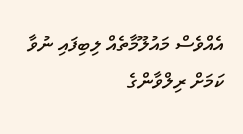އެއްވެސް މައުލޫމާތެއް ލިބިފައި ނުވާ ކަމަށް ރިލްވާންގެ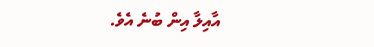އާއިލާ އިން ބުނެ އެވެ.